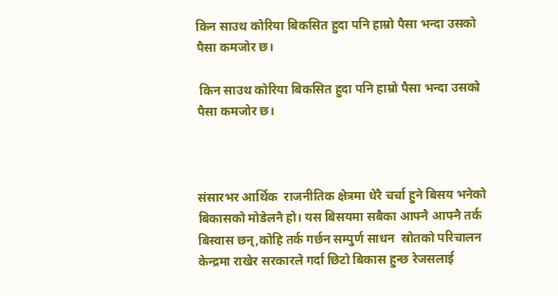किन साउथ कोरिया बिकसित हुदा पनि हाम्रो पैसा भन्दा उसको पैसा कमजोर छ।

 किन साउथ कोरिया बिकसित हुदा पनि हाम्रो पैसा भन्दा उसको पैसा कमजोर छ।



संसारभर आर्थिक  राजनीतिक क्षेत्रमा धेरै चर्चा हुने बिसय भनेको बिकासको मोडेलनै हो। यस बिसयमा सबैका आफ्नै आफ्नै तर्क  बिस्वास छन्,कोहि तर्क गर्छन सम्पुर्ण साधन  स्रोतको परिचालन केन्द्रमा राखेर सरकारले गर्दा छिटो बिकास हुन्छ रेजसलाई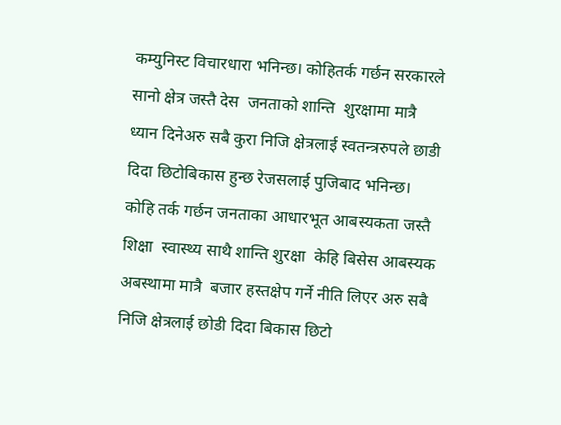कम्युनिस्ट विचारधारा भनिन्छ। कोहितर्क गर्छन सरकारले सानो क्षेत्र जस्तै देस  जनताको शान्ति  शुरक्षामा मात्रै ध्यान दिनेअरु सबै कुरा निजि क्षेत्रलाई स्वतन्त्ररुपले छाडी दिदा छिटोबिकास हुन्छ रेजसलाई पुजिबाद भनिन्छ। कोहि तर्क गर्छन जनताका आधारभूत आबस्यकता जस्तै शिक्षा  स्वास्थ्य साथै शान्ति शुरक्षा  केहि बिसेस आबस्यक अबस्थामा मात्रै  बजार हस्तक्षेप गर्ने नीति लिएर अरु सबै निजि क्षेत्रलाई छोडी दिदा बिकास छिटो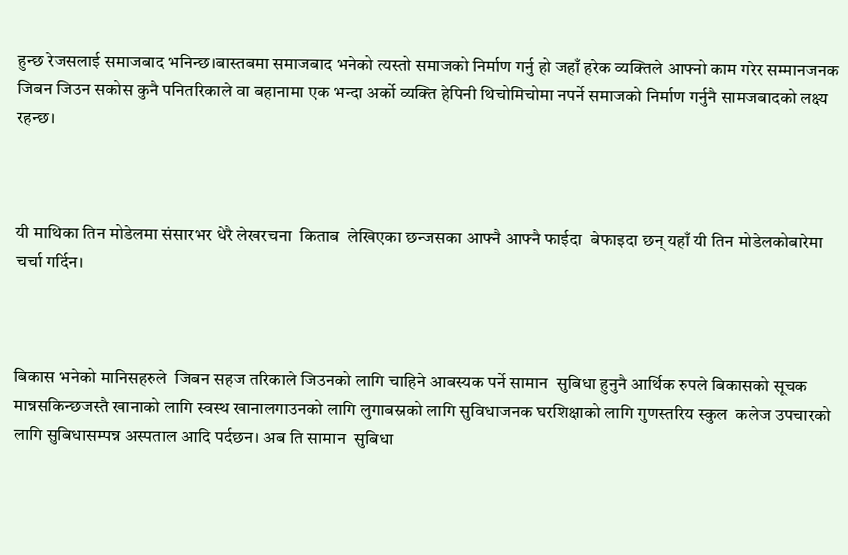हुन्छ रेजसलाई समाजबाद भनिन्छ।बास्तबमा समाजबाद भनेको त्यस्तो समाजको निर्माण गर्नु हो जहाँ हरेक व्यक्तिले आफ्नो काम गरेर सम्मानजनक जिबन जिउन सकोस कुनै पनितरिकाले वा बहानामा एक भन्दा अर्को व्यक्ति हेपिनी थिचोमिचोमा नपर्ने समाजको निर्माण गर्नुनै सामजबादको लक्ष्य रहन्छ।



यी माथिका तिन मोडेलमा संसारभर धेरै लेखरचना  किताब  लेखिएका छन्जसका आफ्नै आफ्नै फाईदा  बेफाइदा छन् यहाँ यी तिन मोडेलकोबारेमा चर्चा गर्दिन।



बिकास भनेको मानिसहरुले  जिबन सहज तरिकाले जिउनको लागि चाहिने आबस्यक पर्ने सामान  सुबिधा हुनुनै आर्थिक रुपले बिकासको सूचक मान्नसकिन्छजस्तै खानाको लागि स्वस्थ खानालगाउनको लागि लुगाबस्नको लागि सुविधाजनक घरशिक्षाको लागि गुणस्तरिय स्कुल  कलेज उपचारको लागि सुबिधासम्पन्न अस्पताल आदि पर्दछन। अब ति सामान  सुबिधा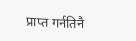प्राप्त गर्नतिनै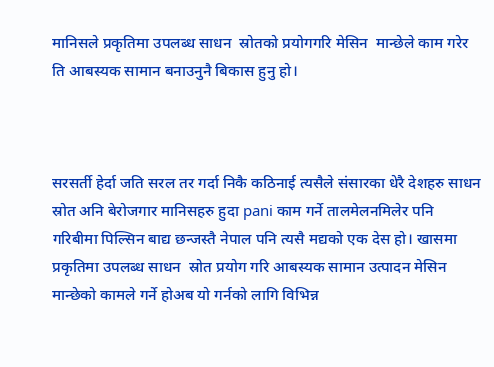मानिसले प्रकृतिमा उपलब्ध साधन  स्रोतको प्रयोगगरि मेसिन  मान्छेले काम गरेर ति आबस्यक सामान बनाउनुनै बिकास हुनु हो।



सरसर्ती हेर्दा जति सरल तर गर्दा निकै कठिनाई त्यसैले संसारका धेरै देशहरु साधन  स्रोत अनि बेरोजगार मानिसहरु हुदा pani काम गर्ने तालमेलनमिलेर पनि गरिबीमा पिल्सिन बाद्य छन्जस्तै नेपाल पनि त्यसै मद्यको एक देस हो। खासमा प्रकृतिमा उपलब्ध साधन  स्रोत प्रयोग गरि आबस्यक सामान उत्पादन मेसिन  मान्छेको कामले गर्ने होअब यो गर्नको लागि विभिन्न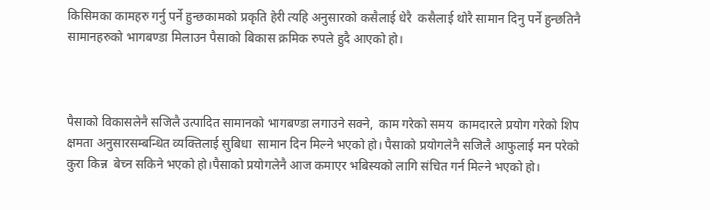किसिमका कामहरु गर्नु पर्ने हुन्छकामको प्रकृति हेरी त्यहि अनुसारको कसैलाई धेरै  कसैलाई थोरै सामान दिनु पर्ने हुन्छतिनै सामानहरुको भागबण्डा मिलाउन पैसाको बिकास क्रमिक रुपले हुदै आएको हो।



पैसाको विकासलेनै सजिलै उत्पादित सामानको भागबण्डा लगाउने सक्ने,  काम गरेको समय  कामदारले प्रयोग गरेको शिप  क्षमता अनुसारसम्बन्धित व्यक्तिलाई सुबिधा  सामान दिन मिल्ने भएको हो। पैसाको प्रयोगलेनै सजिलै आफुलाई मन परेको कुरा किन्न  बेच्न सकिने भएको हो।पैसाको प्रयोगलेनै आज कमाएर भबिस्यको लागि संचित गर्न मिल्ने भएको हो।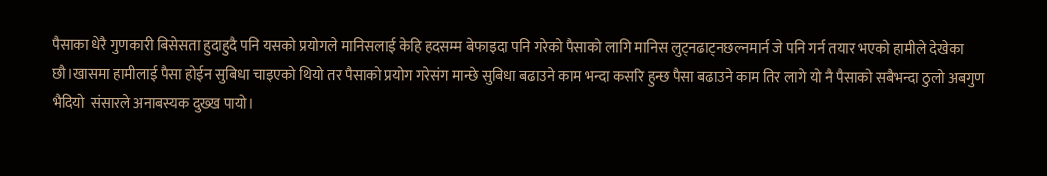पैसाका धेरै गुणकारी बिसेसता हुदाहुदै पनि यसको प्रयोगले मानिसलाई केहि हदसम्म बेफाइदा पनि गरेको पैसाको लागि मानिस लुट्नढाट्नछल्नमार्न जे पनि गर्न तयार भएको हामीले देखेका छौ।खासमा हामीलाई पैसा होईन सुबिधा चाइएको थियो तर पैसाको प्रयोग गरेसंग मान्छे सुबिधा बढाउने काम भन्दा कसरि हुन्छ पैसा बढाउने काम तिर लागे यो नै पैसाको सबैभन्दा ठुलो अबगुण भैदियो  संसारले अनाबस्यक दुख्ख पायो।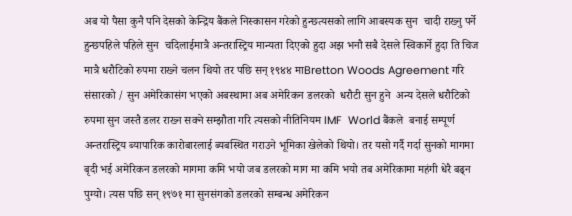अब यो पैसा कुनै पनि देसको केन्द्रिय बैंकले निस्कासन गरेको हुन्छत्यसको लागि आबस्यक सुन  चादी राख्नु पर्ने हुन्छपहिले पहिले सुन  चदिलाईमात्रै अन्तरास्ट्रिय मान्यता दिएको हुदा अझ भनौ सबै देसले स्विकार्ने हुदा ति चिज मात्रै धरौटिको रुपमा राख्ने चलन थियो तर पछि सन् १९४४ माBretton Woods Agreement गरि संसारको / सुन अमेरिकासंग भएको अबस्थामा अब अमेरिकन डलरको  धरौटी सुन हुने  अन्य देसले धरौटिको रुपमा सुन जस्तै डलर राख्न सक्ने सम्झौता गरि त्यसको नीतिनियम IMF  World बैंकले  बनाई सम्पूर्ण अन्तरास्ट्रिय ब्यापारिक कारोबारलाई ब्यबस्थित गराउने भूमिका खेलेको थियो। तर यसो गर्दै गर्दा सुनको मागमा बृदी भई अमेरिकन डलरको मागमा कमि भयो जब डलरको माग मा कमि भयो तब अमेरिकामा महंगी धेरै बढ्न पुग्यो। त्यस पछि सन् १९७१ मा सुनसंगको डलरको सम्बन्ध अमेरिकन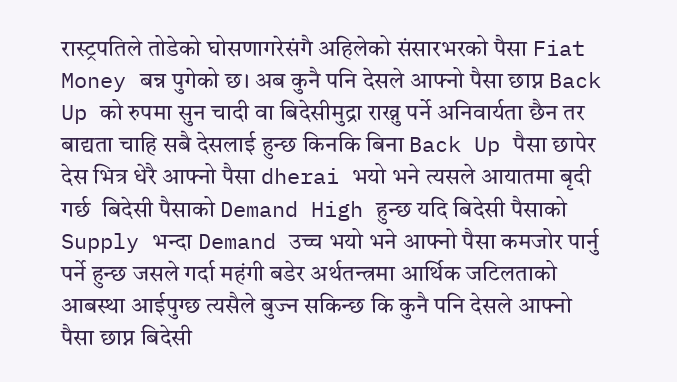रास्ट्रपतिले तोडेको घोसणागरेसंगै अहिलेको संसारभरको पैसा Fiat Money बन्न पुगेको छ। अब कुनै पनि देसले आफ्नो पैसा छाप्न Back Up को रुपमा सुन चादी वा बिदेसीमुद्रा राख्नु पर्ने अनिवार्यता छैन तर बाद्यता चाहि सबै देसलाई हुन्छ किनकि बिना Back Up पैसा छापेर देस भित्र धेरै आफ्नो पैसा dherai भयो भने त्यसले आयातमा बृदी गर्छ  बिदेसी पैसाको Demand High हुन्छ यदि बिदेसी पैसाको Supply भन्दा Demand उच्च भयो भने आफ्नो पैसा कमजोर पार्नु पर्ने हुन्छ जसले गर्दा महंगी बडेर अर्थतन्त्रमा आर्थिक जटिलताको आबस्था आईपुग्छ त्यसैले बुज्न सकिन्छ कि कुनै पनि देसले आफ्नो पैसा छाप्न बिदेसी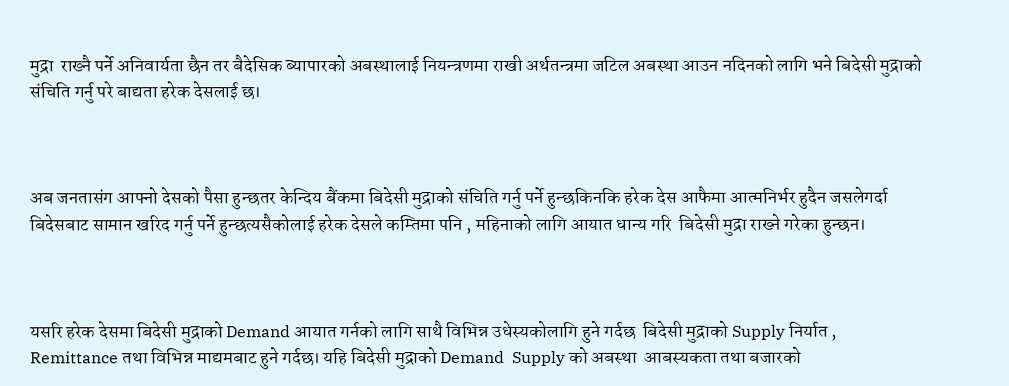मुद्रा  राख्नै पर्ने अनिवार्यता छैन तर बैदेसिक ब्यापारको अबस्थालाई नियन्त्रणमा राखी अर्थतन्त्रमा जटिल अबस्था आउन नदिनको लागि भने बिदेसी मुद्राको संचिति गर्नु परे बाद्यता हरेक देसलाई छ।



अब जनतासंग आफ्नो देसको पैसा हुन्छतर केन्दिय बैंकमा बिदेसी मुद्राको संचिति गर्नु पर्ने हुन्छकिनकि हरेक देस आफैमा आत्मनिर्भर हुदैन जसलेगर्दा  बिदेसबाट सामान खरिद गर्नु पर्ने हुन्छत्यसैकोलाई हरेक देसले कम्तिमा पनि , महिनाको लागि आयात धान्य गरि  बिदेसी मुद्रा राख्ने गरेका हुन्छन।



यसरि हरेक देसमा बिदेसी मुद्राको Demand आयात गर्नको लागि साथै विभिन्न उधेस्यकोलागि हुने गर्दछ  बिदेसी मुद्राको Supply निर्यात , Remittance तथा विभिन्न माद्यमबाट हुने गर्दछ। यहि बिदेसी मुद्राको Demand  Supply को अबस्था  आबस्यकता तथा बजारको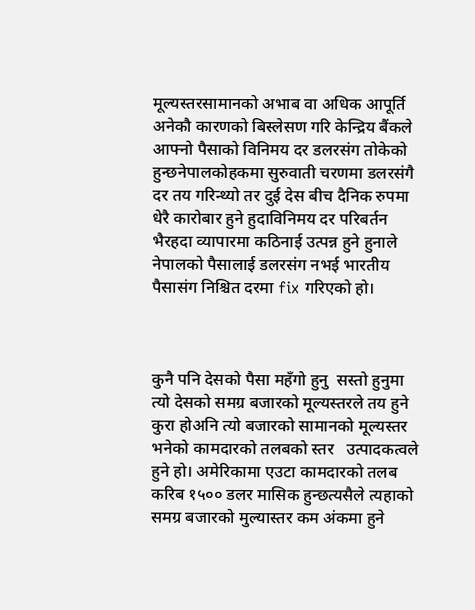मूल्यस्तरसामानको अभाब वा अधिक आपूर्ति अनेकौ कारणको बिस्लेसण गरि केन्द्रिय बैंकले आफ्नो पैसाको विनिमय दर डलरसंग तोकेको हुन्छनेपालकोहकमा सुरुवाती चरणमा डलरसंगै दर तय गरिन्थ्यो तर दुई देस बीच दैनिक रुपमा धेरै कारोबार हुने हुदाविनिमय दर परिबर्तन भैरहदा व्यापारमा कठिनाई उत्पन्न हुने हुनाले नेपालको पैसालाई डलरसंग नभई भारतीय पैसासंग निश्चित दरमा fix गरिएको हो।



कुनै पनि देसको पैसा महँगो हुनु  सस्तो हुनुमा त्यो देसको समग्र बजारको मूल्यस्तरले तय हुने कुरा होअनि त्यो बजारको सामानको मूल्यस्तर भनेको कामदारको तलबको स्तर   उत्पादकत्वले हुने हो। अमेरिकामा एउटा कामदारको तलब करिब १५०० डलर मासिक हुन्छत्यसैले त्यहाको समग्र बजारको मुल्यास्तर कम अंकमा हुने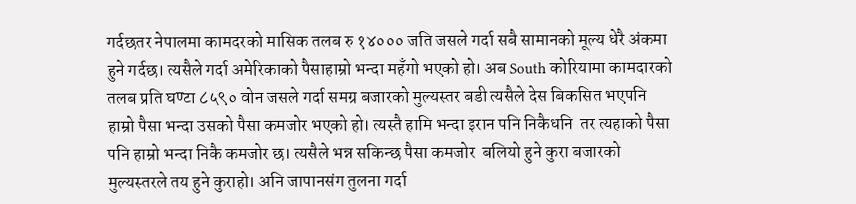गर्दछतर नेपालमा कामदरको मासिक तलब रु १४००० जति जसले गर्दा सबै सामानको मूल्य धेरै अंकमा हुने गर्दछ। त्यसैले गर्दा अमेरिकाको पैसाहाम्रो भन्दा महँगो भएको हो। अब South कोरियामा कामदारको तलब प्रति घण्टा ८५९० वोन जसले गर्दा समग्र बजारको मुल्यस्तर बडी त्यसैले देस बिकसित भएपनि हाम्रो पैसा भन्दा उसको पैसा कमजोर भएको हो। त्यस्तै हामि भन्दा इरान पनि निकैधनि  तर त्यहाको पैसा पनि हाम्रो भन्दा निकै कमजोर छ। त्यसैले भन्न सकिन्छ पैसा कमजोर  बलियो हुने कुरा बजारको मुल्यस्तरले तय हुने कुराहो। अनि जापानसंग तुलना गर्दा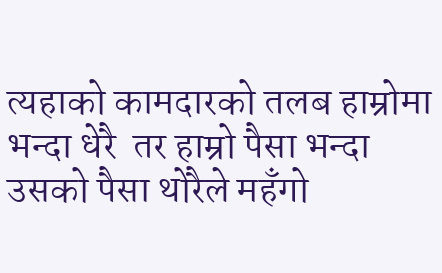त्यहाको कामदारको तलब हाम्रोमा भन्दा धेरै  तर हाम्रो पैसा भन्दा उसको पैसा थोरैले महँगो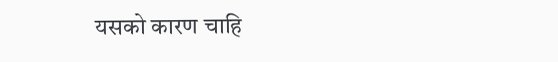यसको कारण चाहि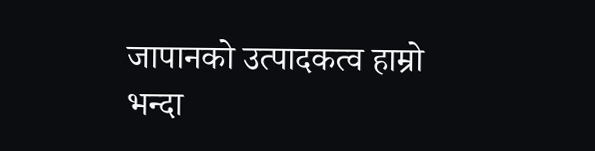जापानको उत्पादकत्व हाम्रो भन्दा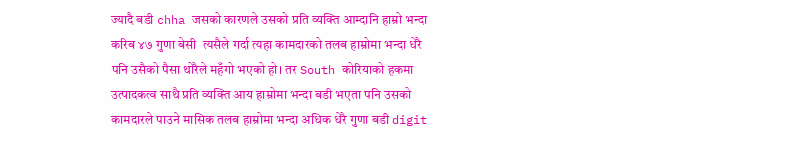ज्यादै बडी chha जसको कारणले उसको प्रति व्यक्ति आम्दानि हाम्रो भन्दा करिब ४७ गुणा बेसी  त्यसैले गर्दा त्यहा कामदारको तलब हाम्रोमा भन्दा धेरै पनि उसैको पैसा थोरैले महँगो भएको हो। तर South कोरियाको हकमा उत्पादकत्व साथै प्रति व्यक्ति आय हाम्रोमा भन्दा बडी भएता पनि उसको कामदारले पाउने मासिक तलब हाम्रोमा भन्दा अधिक धेरै गुणा बडी digit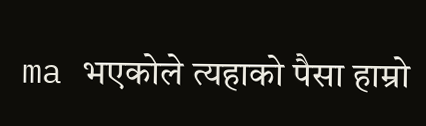ma भएकोले त्यहाको पैसा हाम्रो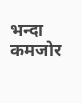भन्दा कमजोर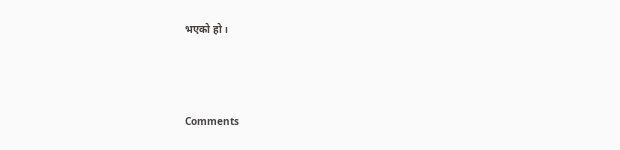भएको हो।



Comments